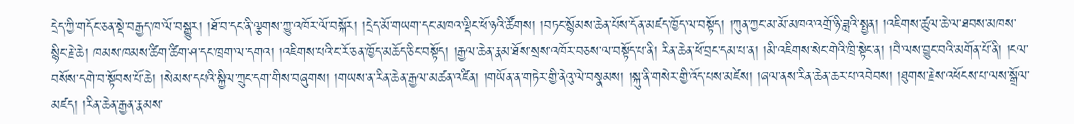དྲེད་ཀྱི་གདོང་ཅན་སྡེ་བརྒྱད་ཁ་ལོ་བསྒྱུར། །ཐོ་བ་དང་ནི་ལྕགས་ཀྱུ་འཁོར་ལོ་བསྐོར། །དྲེད་མོ་གཡག་དང་མཁའ་ལྡིང་ཕོ་ཉའི་ཚོགས། །བཏང་སྙོམས་ཆེན་པོས་དོན་མཛད་ཁྱོད་ལ་བསྟོད། །ཀུན་ཀྱང་མ་མོ་མཁའ་འགྲོ་ཉི་ཟླའི་སྤྱན། །འཇིགས་ཚུལ་ཆེ་ལ་ཐབས་མཁས་སྙིང་རྗེ་ཆེ། ཁམས་ཁམས་ཚིག་ཚིག་ཤ་དང་ཁྲག་ལ་དགའ། །འཇིགས་པའི་ང་རོ་ཅན་ཁྱོད་མཆོད་ཅིང་བསྟོད། །རྒྱལ་ཆེན་རྣམ་ཐོས་སྲས་འཁོར་བཅས་ལ་བསྟོད་པ་ནི། རིན་ཆེན་ཕོ་བྲང་དམ་པ་ན། །མི་འཇིགས་སེང་གེའི་ཁྲི་སྟེང་ན། །བཻ་ལས་བྱུང་བའི་མགོན་པོ་ནི། །ངལ་བསོས་དགེ་བ་སྟོབས་པོ་ཆེ། །སེམས་དཔའི་སྐྱིལ་ཀྲུང་དག་གིས་བཞུགས། །གཡས་ན་རིན་ཆེན་རྒྱལ་མཚན་འཛིན། །གཡོན་ན་གཏེར་གྱི་ནེའུ་ལེ་བསྣམས། །སྐུ་ནི་གསེར་གྱི་འོད་པས་མཛེས། །ཞལ་ནས་རིན་ཆེན་ཆར་པ་འབེབས། །ཐུགས་རྗེས་འཕོངས་པ་ལས་སྒྲོལ་མཛད། །རིན་ཆེན་རྒྱན་རྣམས་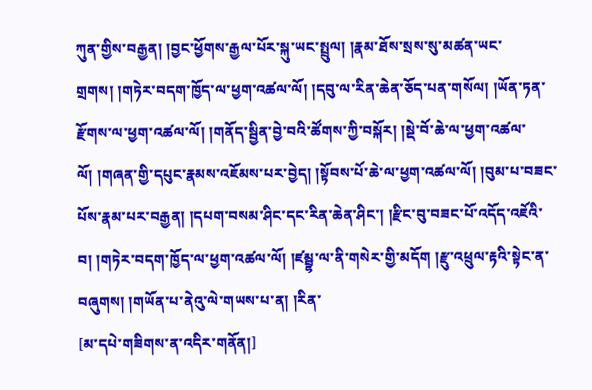ཀུན་གྱིས་བརྒྱན། །བྱང་ཕྱོགས་རྒྱལ་པོར་སྐུ་ཡང་སྤྲུལ། །རྣམ་ཐོས་སྲས་སུ་མཚན་ཡང་གྲགས། །གཏེར་བདག་ཁྱོད་ལ་ཕྱག་འཚལ་ལོ། །དབུ་ལ་རིན་ཆེན་ཅོད་པན་གསོལ། །ཡོན་ཏན་རྫོགས་ལ་ཕྱག་འཚལ་ལོ། །གནོད་སྦྱིན་བྱེ་བའི་ཚོགས་ཀྱི་བསྐོར། །སྡེ་བོ་ཆེ་ལ་ཕྱག་འཚལ་ལོ། །གཞན་གྱི་དཔུང་རྣམས་འཇོམས་པར་བྱེད། །སྟོབས་པོ་ཆེ་ལ་ཕྱག་འཚལ་ལོ། །བུམ་པ་བཟང་པོས་རྣམ་པར་བརྒྱན། །དཔག་བསམ་ཤིང་དང་རིན་ཆེན་ཤིང་། །རྫིང་བུ་བཟང་པོ་འདོད་འཇོའི་བ། །གཏེར་བདག་ཁྱོད་ལ་ཕྱག་འཚལ་ལོ། །ཛམྦྷ་ལ་ནི་གསེར་གྱི་མདོག །རྫུ་འཕྲུལ་རྟའི་སྟེང་ན་བཞུགས། །གཡོན་པ་ནེའུ་ལེ་གཡས་པ་ན། །རིན་
[མ་དཔེ་གཟིགས་ན་འདིར་གནོན།]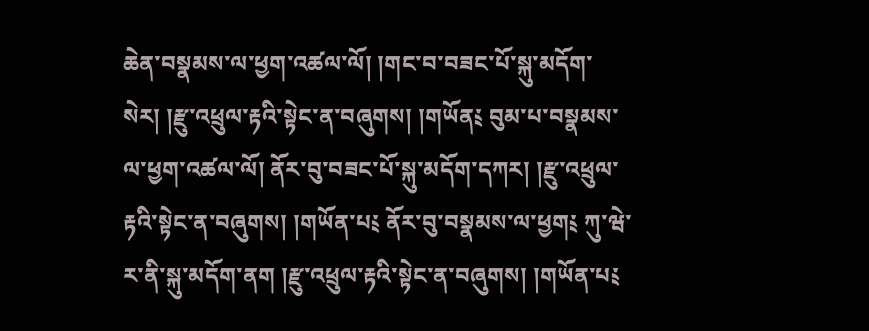ཆེན་བསྣམས་ལ་ཕྱག་འཚལ་ལོ། །གང་བ་བཟང་པོ་སྐུ་མདོག་སེར། །རྫུ་འཕྲུལ་རྟའི་སྟེང་ན་བཞུགས། །གཡོན༴ བུམ་པ་བསྣམས་ལ་ཕྱག་འཚལ་ལོ། ནོར་བུ་བཟང་པོ་སྐུ་མདོག་དཀར། །རྫུ་འཕྲུལ་རྟའི་སྟེང་ན་བཞུགས། །གཡོན་པ༴ ནོར་བུ་བསྣམས་ལ་ཕྱག༴ ཀུ་ཝེ་ར་ནི་སྐུ་མདོག་ནག །རྫུ་འཕྲུལ་རྟའི་སྟེང་ན་བཞུགས། །གཡོན་པ༴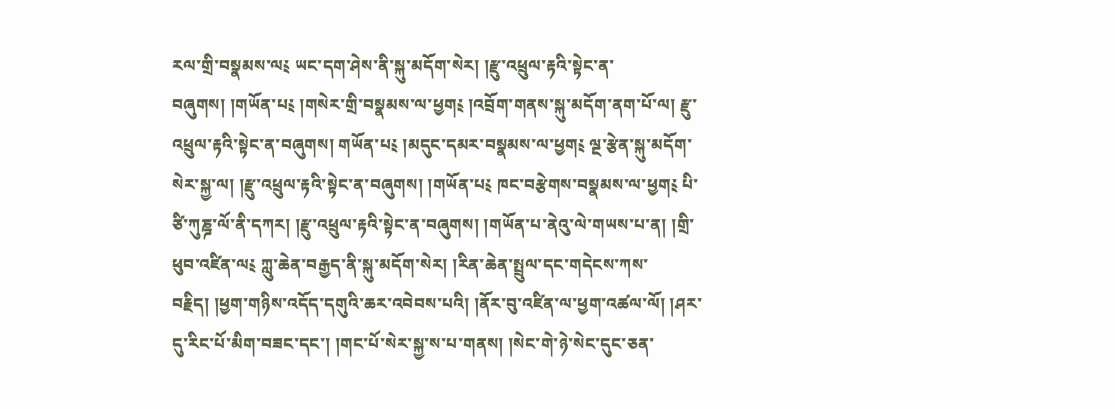རལ་གྲི་བསྣམས་ལ༴ ཡང་དག་ཤེས་ནི་སྐུ་མདོག་སེར། །རྫུ་འཕྲུལ་རྟའི་སྟེང་ན་བཞུགས། །གཡོན་པ༴ །གསེར་གྲི་བསྣམས་ལ་ཕྱག༴ །འབྲོག་གནས་སྐུ་མདོག་ནག་པོ་ལ། རྫུ་འཕྲུལ་རྟའི་སྟེང་ན་བཞུགས། གཡོན་པ༴ །མདུང་དམར་བསྣམས་ལ་ཕྱག༴ ལྔ་རྩེན་སྐུ་མདོག་སེར་སྐྱ་ལ། །རྫུ་འཕྲུལ་རྟའི་སྟེང་ན་བཞུགས། །གཡོན་པ༴ ཁང་བརྩེགས་བསྣམས་ལ་ཕྱག༴ པི་ཙི་ཀུཎྜ་ལོ་ནི་དཀར། །རྫུ་འཕྲུལ་རྟའི་སྟེང་ན་བཞུགས། །གཡོན་པ་ནེའུ་ལེ་གཡས་པ་ན། །གྲི་ཕུབ་འཛིན་ལ༴ ཀླུ་ཆེན་བརྒྱད་ནི་སྐུ་མདོག་སེར། །རིན་ཆེན་སྤྲུལ་དང་གདེངས་ཀས་བརྗིད། །ཕྱག་གཉིས་འདོད་དགུའི་ཆར་འབེབས་པའི། །ནོར་བུ་འཛིན་ལ་ཕྱག་འཚལ་ལོ། །ཤར་དུ་རིང་པོ་མིག་བཟང་དང་། །གང་པོ་སེར་སྐྱ་ས་པ་གནས། །སེང་གེ་ཉེ་སེང་དུང་ཅན་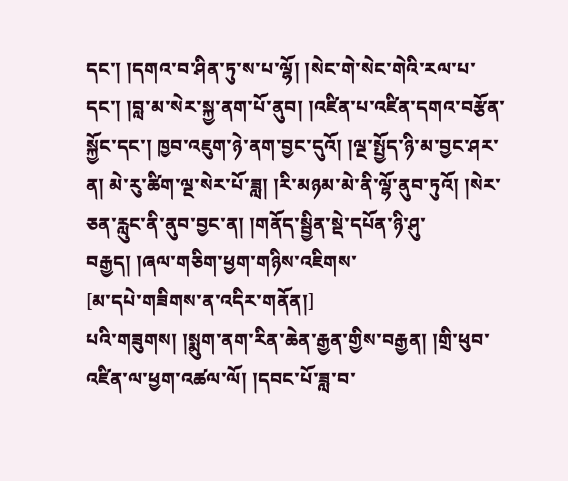དང་། །དགའ་བ་ཤིན་ཏུ་ས་པ་ལྷོ། །སེང་གེ་སེང་གེའི་རལ་པ་དང་། །བླ་མ་སེར་སྐྱ་ནག་པོ་ནུབ། །འཛིན་པ་འཛིན་དགའ་བརྩོན་སྐྱོང་དང་། ཁྱབ་འཇུག་ཉེ་ནག་བྱང་དུའོ། །ལྔ་སྤྱོད་ཉི་མ་བྱང་ཤར་ན། མེ་རུ་ཚིག་ལྔ་སེར་པོ་ཟླ། །རི་མཉམ་མེ་ནི་ལྷོ་ནུབ་ཏུའོ། །སེར་ཅན་རླུང་ནི་ནུབ་བྱང་ན། །གནོད་སྦྱིན་སྡེ་དཔོན་ཉི་ཤུ་བརྒྱད། །ཞལ་གཅིག་ཕྱག་གཉིས་འཇིགས་
[མ་དཔེ་གཟིགས་ན་འདིར་གནོན།]
པའི་གཟུགས། །སྨུག་ནག་རིན་ཆེན་རྒྱན་གྱིས་བརྒྱན། །གྲི་ཕུབ་འཛིན་ལ་ཕྱག་འཚལ་ལོ། །དབང་པོ་ཟླ་བ་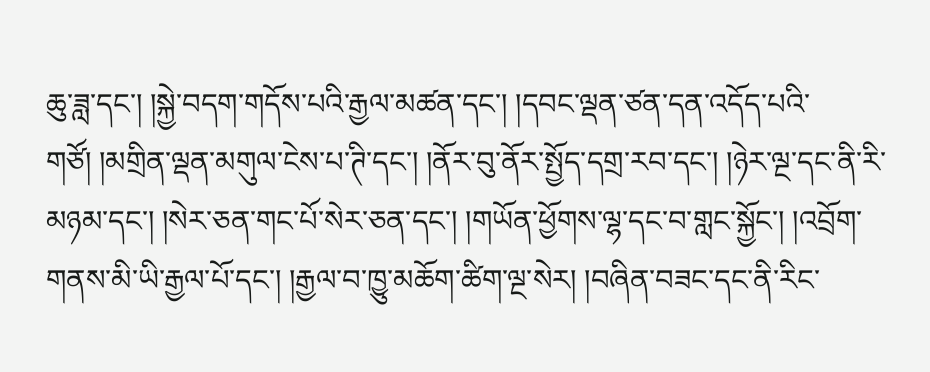ཆུ་ཟླ་དང་། །སྐྱེ་བདག་གདོས་པའི་རྒྱལ་མཚན་དང་། །དབང་ལྡན་ཙན་དན་འདོད་པའི་གཙོ། །མགྲིན་ལྡན་མགུལ་ངེས་པ་ཊི་དང་། །ནོར་བུ་ནོར་སྤྱོད་དགྲ་རབ་དང་། །ཉེར་ལྔ་དང་ནི་རི་མཉམ་དང་། །སེར་ཅན་གང་པོ་སེར་ཅན་དང་། །གཡོན་ཕྱོགས་ལྷ་དང་བ་གླང་སྐྱོང་། །འབྲོག་གནས་མི་ཡི་རྒྱལ་པོ་དང་། །རྒྱལ་བ་ཁྱུ་མཆོག་ཚིག་ལྔ་སེར། །བཞིན་བཟང་དང་ནི་རིང་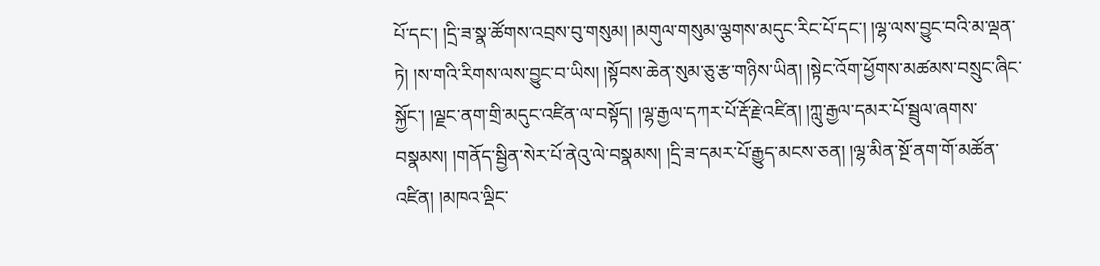པོ་དང་། །དྲི་ཟ་སྣ་ཚོགས་འབྲས་བུ་གསུམ། །མགུལ་གསུམ་ལྕགས་མདུང་རིང་པོ་དང་། །ལྷ་ལས་བྱུང་བའི་མ་ལྡན་ཏེ། །ས་གའི་རིགས་ལས་བྱུང་བ་ཡིས། །སྟོབས་ཆེན་སུམ་ཅུ་རྩ་གཉིས་ཡིན། །སྟེང་འོག་ཕྱོགས་མཚམས་བསྲུང་ཞིང་སྐྱོང་། །ལྗང་ནག་གྲི་མདུང་འཛིན་ལ་བསྟོད། །ལྷ་རྒྱལ་དཀར་པོ་རྡོ་རྗེ་འཛིན། །ཀླུ་རྒྱལ་དམར་པོ་སྦྲུལ་ཞགས་བསྣམས། །གནོད་སྦྱིན་སེར་པོ་ནེའུ་ལེ་བསྣམས། །དྲི་ཟ་དམར་པོ་རྒྱུད་མངས་ཅན། །ལྷ་མིན་སྔོ་ནག་གོ་མཚོན་འཛིན། །མཁའ་ལྡིང་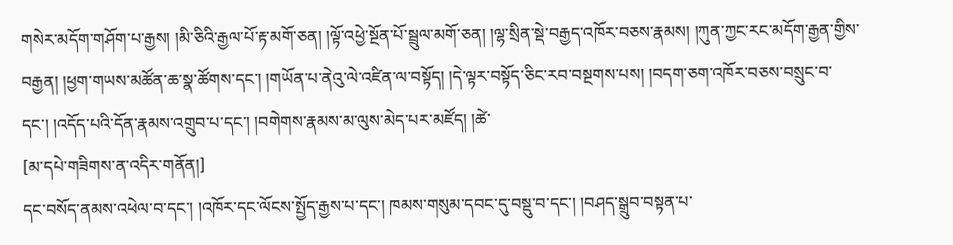གསེར་མདོག་གཤོག་པ་རྒྱས། །མི་ཅིའི་རྒྱལ་པོ་རྟ་མགོ་ཅན། །ལྟོ་འཕྱེ་སྔོན་པོ་སྦྲུལ་མགོ་ཅན། །ལྷ་སྲིན་སྡེ་བརྒྱད་འཁོར་བཅས་རྣམས། །ཀུན་ཀྱང་རང་མདོག་རྒྱན་གྱིས་བརྒྱན། །ཕྱག་གཡས་མཚོན་ཆ་སྣ་ཚོགས་དང་། །གཡོན་པ་ནེའུ་ལེ་འཛིན་ལ་བསྟོད། །དེ་ལྟར་བསྟོད་ཅིང་རབ་བསྔགས་པས། །བདག་ཅག་འཁོར་བཅས་བསྲུང་བ་དང་། །འདོད་པའི་དོན་རྣམས་འགྲུབ་པ་དང་། །བགེགས་རྣམས་མ་ལུས་མེད་པར་མཛོད། །ཚེ་
[མ་དཔེ་གཟིགས་ན་འདིར་གནོན།]
དང་བསོད་ནམས་འཕེལ་བ་དང་། །འཁོར་དང་ལོངས་སྤྱོད་རྒྱས་པ་དང་། ཁམས་གསུམ་དབང་དུ་བསྡུ་བ་དང་། །བཤད་སྒྲུབ་བསྟན་པ་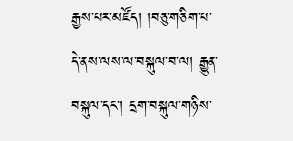རྒྱས་པར་མཛོད། །བཅུ་གཅིག་པ་དེ་ནས་ལས་ལ་བསྐུལ་བ་ལ། རྒྱུན་བསྐུལ་དང་། དྲག་བསྐུལ་གཉིས་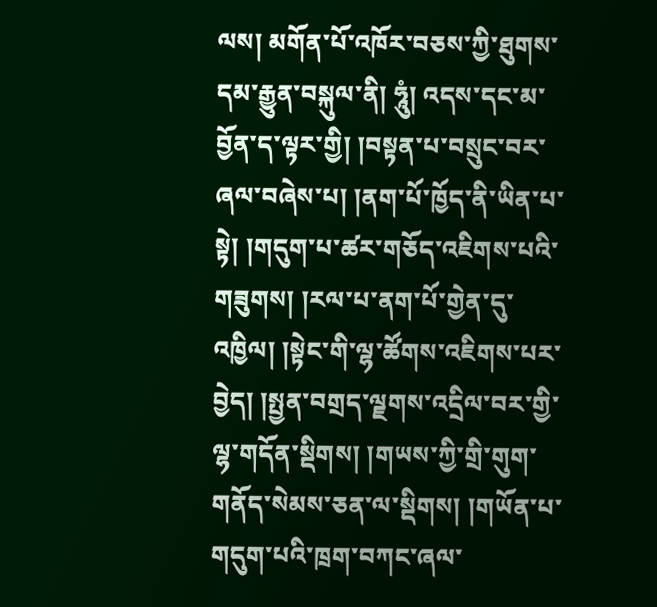ལས། མགོན་པོ་འཁོར་བཅས་ཀྱི་ཐུགས་དམ་རྒྱུན་བསྐུལ་ནི། ཧཱུཾ། འདས་དང་མ་བྱོན་ད་ལྟར་གྱི། །བསྟན་པ་བསྲུང་བར་ཞལ་བཞེས་པ། །ནག་པོ་ཁྱོད་ནི་ཡིན་པ་སྟེ། །གདུག་པ་ཚར་གཅོད་འཇིགས་པའི་གཟུགས། །རལ་པ་ནག་པོ་གྱེན་དུ་འཁྱིལ། །སྟེང་གི་ལྷ་ཚོགས་འཇིགས་པར་བྱེད། །སྤྱན་བགྲད་ལྗགས་འདྲིལ་བར་གྱི་ལྷ་གདོན་སྡིགས། །གཡས་ཀྱི་གྲི་གུག་གནོད་སེམས་ཅན་ལ་སྡིགས། །གཡོན་པ་གདུག་པའི་ཁྲག་བཀང་ཞལ་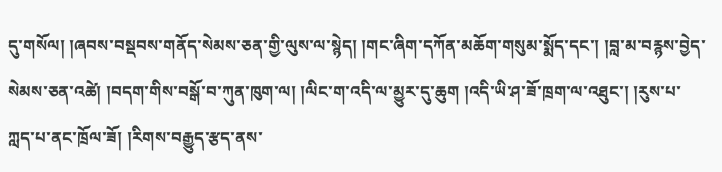དུ་གསོལ། །ཞབས་བསྡབས་གནོད་སེམས་ཅན་གྱི་ལུས་ལ་སྙེད། །གང་ཞིག་དཀོན་མཆོག་གསུམ་སྨོད་དང་། །བླ་མ་བརྙས་བྱེད་སེམས་ཅན་འཚེ། །བདག་གིས་བསྒོ་བ་ཀུན་ཁུག་ལ། །ལིང་ག་འདི་ལ་མྱུར་དུ་ཆུག །འདི་ཡི་ཤ་ཟོ་ཁྲག་ལ་འཐུང་། །རུས་པ་ཀླད་པ་ནང་ཁྲོལ་ཟོ། །རིགས་བརྒྱུད་རྩད་ནས་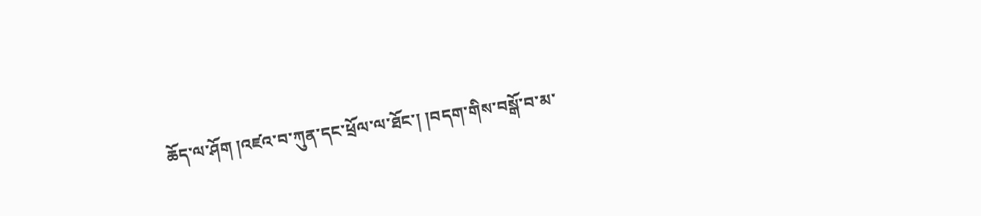ཆོད་ལ་ཤོག །འཛའ་བ་ཀུན་དང་ཕྲོལ་ལ་ཐོང་། །བདག་གིས་བསྒོ་བ་མ་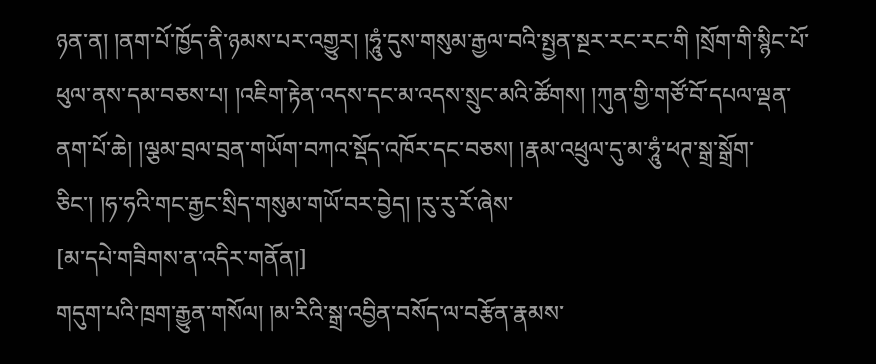ཉན་ན། །ནག་པོ་ཁྱོད་ནི་ཉམས་པར་འགྱུར། །ཧཱུཾ་དུས་གསུམ་རྒྱལ་བའི་སྤྱན་སྔར་རང་རང་གི །སྲོག་གི་སྙིང་པོ་ཕུལ་ནས་དམ་བཅས་པ། །འཇིག་རྟེན་འདས་དང་མ་འདས་སྲུང་མའི་ཚོགས། །ཀུན་གྱི་གཙོ་བོ་དཔལ་ལྡན་ནག་པོ་ཆེ། །ལྕམ་བྲལ་བྲན་གཡོག་བཀའ་སྡོད་འཁོར་དང་བཅས། །རྣམ་འཕྲུལ་དུ་མ་ཧཱུཾ་ཕཊ་སྒྲ་སྒྲོག་ཅིང་། །ཧ་ཧའི་གང་རྒྱང་སྲིད་གསུམ་གཡོ་བར་བྱེད། །རུ་རུ་རོ་ཞེས་
[མ་དཔེ་གཟིགས་ན་འདིར་གནོན།]
གདུག་པའི་ཁྲག་རྒྱུན་གསོལ། །མ་རིའི་སྒྲ་འབྱིན་བསོད་ལ་བརྩོན་རྣམས་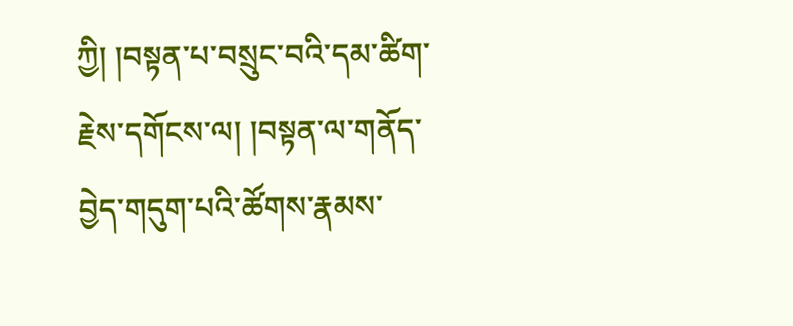ཀྱི། །བསྟན་པ་བསྲུང་བའི་དམ་ཚིག་རྗེས་དགོངས་ལ། །བསྟན་ལ་གནོད་བྱེད་གདུག་པའི་ཚོགས་རྣམས་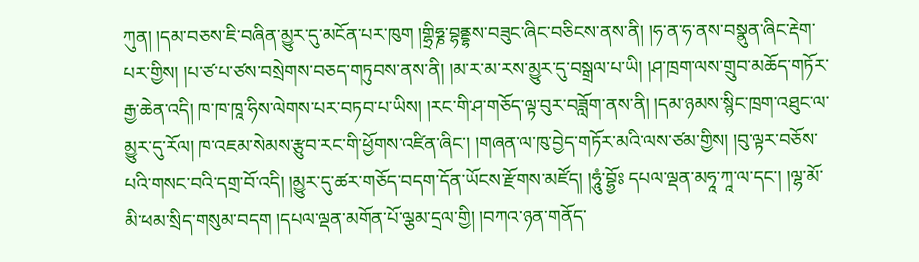ཀུན། །དམ་བཅས་ཇི་བཞིན་མྱུར་དུ་མངོན་པར་ཁུག །གྷྲིཧྞ་བྷནྡྷས་བཟུང་ཞིང་བཅིངས་ནས་ནི། །ཧ་ན་ཧ་ནས་བསྣུན་ཞིང་རྡེག་པར་གྱིས། །པ་ཙ་པ་ཙས་བསྲེགས་བཅད་གཏུབས་ནས་ནི། །མ་ར་མ་རས་མྱུར་དུ་བསྒྲལ་པ་ཡི། །ཤ་ཁྲག་ལས་གྲུབ་མཆོད་གཏོར་རྒྱ་ཆེན་འདི། ཁ་ཁ་ཁཱ་ཧིས་ལེགས་པར་བཏབ་པ་ཡིས། །རང་གི་ཤ་གཅོད་ལྟ་བུར་བཟློག་ནས་ནི། །དམ་ཉམས་སྙིང་ཁྲག་འཐུང་ལ་མྱུར་དུ་རོལ། ཁ་འཇམ་སེམས་རྩུབ་རང་གི་ཕྱོགས་འཛིན་ཞིང་། །གཞན་ལ་ཁུ་བྱེད་གཏོར་མའི་ལས་ཙམ་གྱིས། །བུ་ལྟར་བཅོས་པའི་གསང་བའི་དགྲ་བོ་འདི། །མྱུར་དུ་ཚར་གཅོད་བདག་དོན་ཡོངས་རྫོགས་མཛོད། །ཧཱུཾ་བྷྱོཿ དཔལ་ལྡན་མཧཱ་ཀཱ་ལ་དང་། །ལྷ་མོ་མི་ཕམ་སྲིད་གསུམ་བདག །དཔལ་ལྡན་མགོན་པོ་ལྕམ་དྲལ་གྱི། །བཀའ་ཉན་གནོད་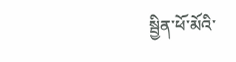སྦྱིན་ཕོ་མོའི་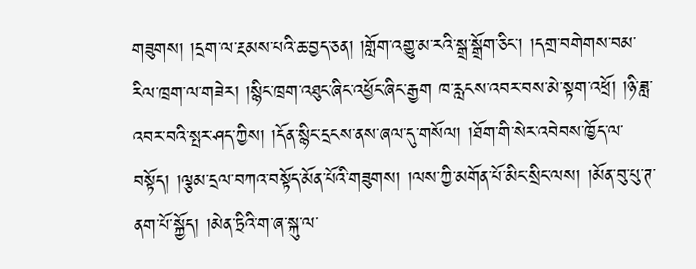གཟུགས། །དྲག་ལ་རྔམས་པའི་ཆ་བྱད་ཅན། །གློག་འགྱུ་མ་རའི་སྒྲ་སྒྲོག་ཅིང་། །དགྲ་བགེགས་བམ་རིལ་ཁྲག་ལ་གཟེར། །སྙིང་ཁྲག་འཐུང་ཞིང་འཕྱོང་ཞིང་རྒྱག ཁ་རླངས་འབར་བས་མེ་སྟག་འཕྲོ། །ཉི་ཟླ་འབར་བའི་སྤར་ཤད་ཀྱིས། །དོན་སྙིང་དྲངས་ནས་ཞལ་དུ་གསོལ། །ཐོག་གི་སེར་འབེབས་ཁྱོད་ལ་བསྟོད། །ལྕམ་དྲལ་བཀའ་བསྟོད་མོན་པོའི་གཟུགས། །ལས་ཀྱི་མགོན་པོ་མིང་སྲིང་ལས། །མོན་བུ་པུ་ཊ་ནག་པོ་སྐྱོད། །མེན་ཏྲིའི་ག་ཞ་སྐུ་ལ་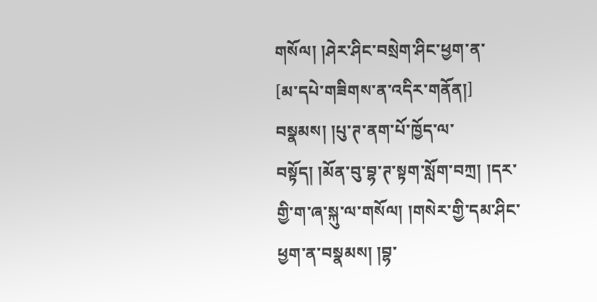གསོལ། །ཤེར་ཤིང་བསྲེག་ཤིང་ཕྱག་ན་
[མ་དཔེ་གཟིགས་ན་འདིར་གནོན།]
བསྣམས། །པུ་ཊ་ནག་པོ་ཁྱོད་ལ་བསྟོད། །མོན་བུ་བྷ་ཊ་སྟག་སློག་བཀྲ། །དར་གྱི་ག་ཞ་སྐུ་ལ་གསོལ། །གསེར་གྱི་དམ་ཤིང་ཕྱག་ན་བསྣམས། །བྷ་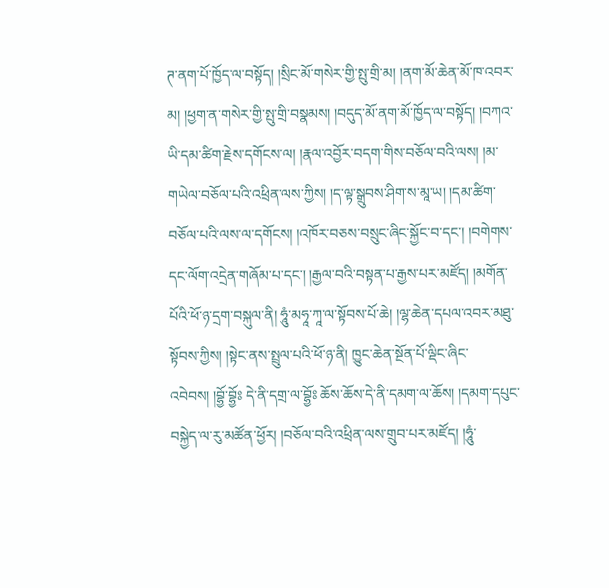ཊ་ནག་པོ་ཁྱོད་ལ་བསྟོད། །སྲིང་མོ་གསེར་གྱི་སྤུ་གྲི་མ། །ནག་མོ་ཆེན་མོ་ཁ་འབར་མ། །ཕྱག་ན་གསེར་གྱི་སྤུ་གྲི་བསྣམས། །བདུད་མོ་ནག་མོ་ཁྱོད་ལ་བསྟོད། །བཀའ་ཡི་དམ་ཚིག་རྗེས་དགོངས་ལ། །རྣལ་འབྱོར་བདག་གིས་བཅོལ་བའི་ལས། །མ་གཡེལ་བཅོལ་པའི་འཕྲིན་ལས་ཀྱིས། །ད་ལྟ་སྒྲུབས་ཤིག་ས་མཱ་ཡ། །དམ་ཚིག་བཅོལ་པའི་ལས་ལ་དགོངས། །འཁོར་བཅས་བསྲུང་ཞིང་སྐྱོང་བ་དང་། །བགེགས་དང་ལོག་འདྲེན་གཞོམ་པ་དང་། །རྒྱལ་བའི་བསྟན་པ་རྒྱས་པར་མཛོད། །མགོན་པོའི་ཕོ་ཉ་དྲག་བསྐུལ་ནི། ཧཱུཾ་མཧཱ་ཀཱ་ལ་སྟོབས་པོ་ཆེ། །ལྷ་ཆེན་དཔལ་འབར་མཐུ་སྟོབས་ཀྱིས། །སྟེང་ནས་སྤྲུལ་པའི་ཕོ་ཉ་ནི། ཁྱུང་ཆེན་སྔོན་པོ་ལྡིང་ཞིང་འབེབས། །བྷྱོ་བྷྱོཿ དེ་ནི་དགྲ་ལ་བྷྱོཿ ཆོས་ཆོས་དེ་ནི་དམག་ལ་ཆོས། །དམག་དཔུང་བསྐྱེད་ལ་རུ་མཚོན་ཕྱོར། །བཅོལ་བའི་འཕྲིན་ལས་གྲུབ་པར་མཛོད། །ཧཱུཾ་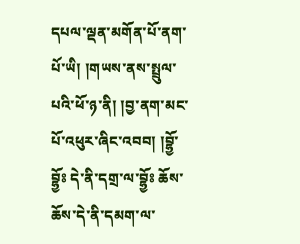དཔལ་ལྡན་མགོན་པོ་ནག་པོ་ཡི། །གཡས་ནས་སྤྲུལ་པའི་ཕོ་ཉ་ནི། །བྱ་ནག་མང་པོ་འཕུར་ཞིང་འབབ། །བྷྱོ་བྷྱོཿ དེ་ནི་དགྲ་ལ་བྷྱོཿ ཆོས་ཆོས་དེ་ནི་དམག་ལ་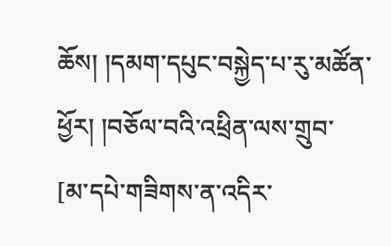ཆོས། །དམག་དཔུང་བསྐྱེད་པ་རུ་མཚོན་ཕྱོར། །བཅོལ་བའི་འཕྲིན་ལས་གྲུབ་
[མ་དཔེ་གཟིགས་ན་འདིར་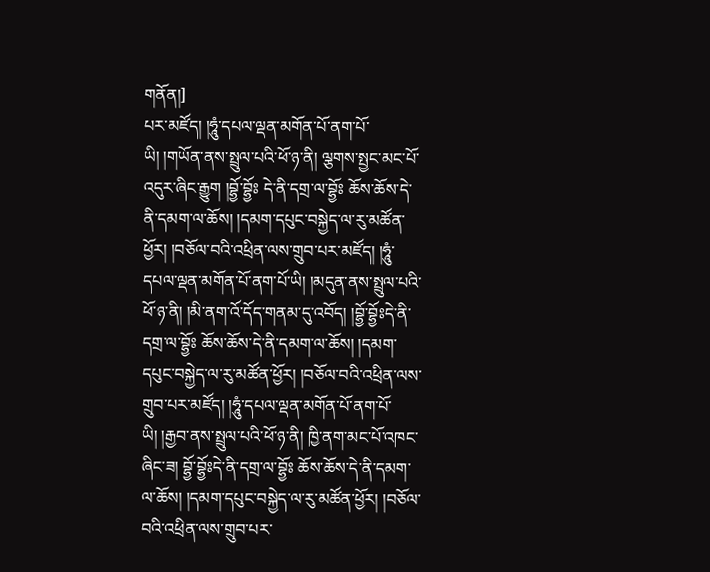གནོན།]
པར་མཛོད། །ཧཱུཾ་དཔལ་ལྡན་མགོན་པོ་ནག་པོ་ཡི། །གཡོན་ནས་སྤྲུལ་པའི་ཕོ་ཉ་ནི། ལྕགས་སྤྱང་མང་པོ་འདུར་ཞིང་རྒྱུག །བྷྱོ་བྷྱོཿ དེ་ནི་དགྲ་ལ་བྷྱོཿ ཆོས་ཆོས་དེ་ནི་དམག་ལ་ཆོས། །དམག་དཔུང་བསྐྱེད་ལ་རུ་མཚོན་ཕྱོར། །བཅོལ་བའི་འཕྲིན་ལས་གྲུབ་པར་མཛོད། །ཧཱུཾ་དཔལ་ལྡན་མགོན་པོ་ནག་པོ་ཡི། །མདུན་ནས་སྤྲུལ་པའི་ཕོ་ཉ་ནི། །མི་ནག་འོ་དོད་གནམ་དུ་འབོད། །བྷྱོ་བྷྱོཿདེ་ནི་དགྲ་ལ་བྷྱོཿ ཆོས་ཆོས་དེ་ནི་དམག་ལ་ཆོས། །དམག་དཔུང་བསྐྱེད་ལ་རུ་མཚོན་ཕྱོར། །བཅོལ་བའི་འཕྲིན་ལས་གྲུབ་པར་མཛོད། །ཧཱུཾ་དཔལ་ལྡན་མགོན་པོ་ནག་པོ་ཡི། །རྒྱབ་ནས་སྤྲུལ་པའི་ཕོ་ཉ་ནི། ཁྱི་ནག་མང་པོ་འཁང་ཞིང་ཟ། བྷྱོ་བྷྱོཿདེ་ནི་དགྲ་ལ་བྷྱོཿ ཆོས་ཆོས་དེ་ནི་དམག་ལ་ཆོས། །དམག་དཔུང་བསྐྱེད་ལ་རུ་མཚོན་ཕྱོར། །བཅོལ་བའི་འཕྲིན་ལས་གྲུབ་པར་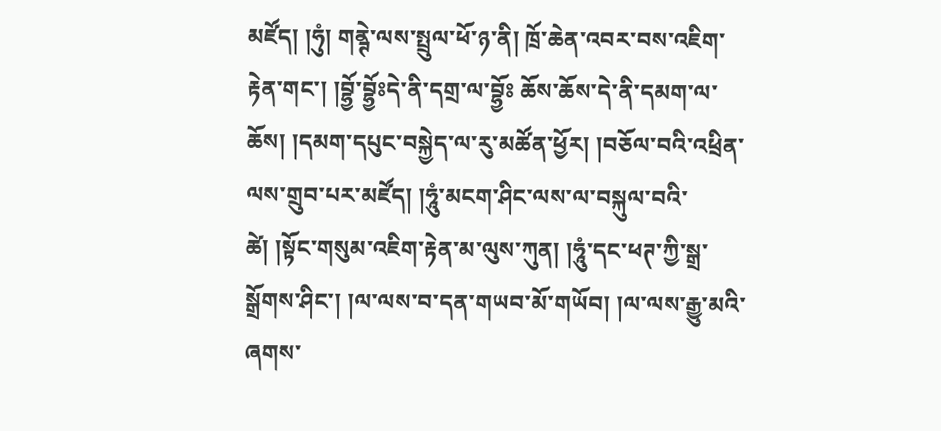མཛོད། །ཧུཾ། གནྚེ་ལས་སྤྲུལ་ཕོ་ཉ་ནི། ཁྲོ་ཆེན་འབར་བས་འཇིག་རྟེན་གང་། །བྷྱོ་བྷྱོཿདེ་ནི་དགྲ་ལ་བྷྱོཿ ཆོས་ཆོས་དེ་ནི་དམག་ལ་ཆོས། །དམག་དཔུང་བསྐྱེད་ལ་རུ་མཚོན་ཕྱོར། །བཅོལ་བའི་འཕྲིན་ལས་གྲུབ་པར་མཛོད། །ཧཱུཾ་མངག་ཤིང་ལས་ལ་བསྐུལ་བའི་ཚེ། །སྟོང་གསུམ་འཇིག་རྟེན་མ་ལུས་ཀུན། །ཧཱུཾ་དང་ཕཊ་ཀྱི་སྒྲ་སྒྲོགས་ཤིང་། །ལ་ལས་བ་དན་གཡབ་མོ་གཡོབ། །ལ་ལས་རྒྱུ་མའི་ཞགས་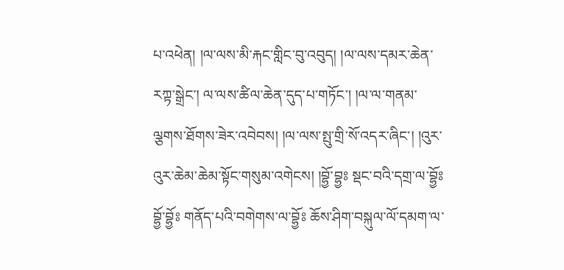པ་འཕེན། །ལ་ལས་མི་རྐང་གླིང་བུ་འབུད། །ལ་ལས་དམར་ཆེན་རཀྟ་སྒྲེང་། ལ་ལས་ཚིལ་ཆེན་དུད་པ་གཏོང་། །ལ་ལ་གནམ་ལྕགས་ཐོགས་ཟེར་འབེབས། །ལ་ལས་སྤུ་གྲི་སོ་འདར་ཞིང་། །འུར་འུར་ཆེམ་ཆེམ་སྟོང་གསུམ་འགེངས། །བྷྱོ་བྷྱཿ སྡང་བའི་དགྲ་ལ་བྷྱོཿ བྷྱོ་བྷྱོཿ གནོད་པའི་བགེགས་ལ་བྷྱོཿ ཆོས་ཤིག་བསྐུལ་ལོ་དམག་ལ་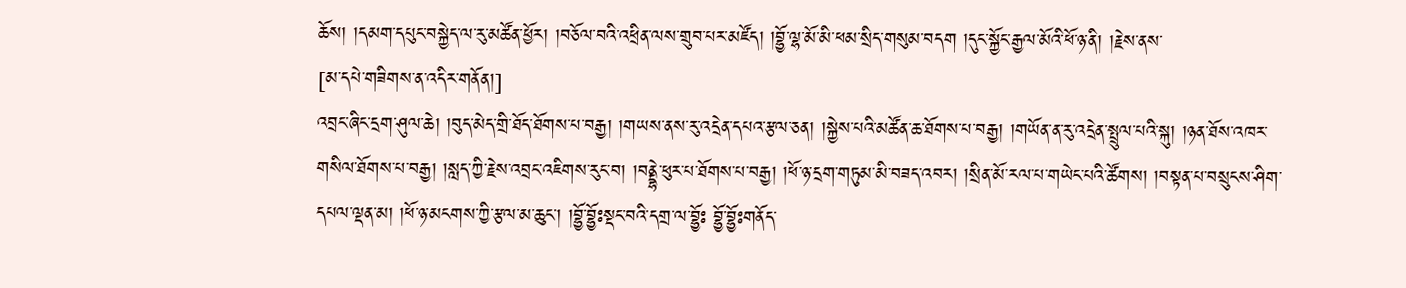ཆོས། །དམག་དཔུང་བསྐྱེད་ལ་རུ་མཚོན་ཕྱོར། །བཅོལ་བའི་འཕྲིན་ལས་གྲུབ་པར་མཛོད། །བྷྱོ་ལྷ་མོ་མི་ཕམ་སྲིད་གསུམ་བདག །དུང་སྐྱོང་རྒྱལ་མོའི་ཕོ་ཉ་ནི། །རྗེས་ནས་
[མ་དཔེ་གཟིགས་ན་འདིར་གནོན།]
འབྲང་ཞིང་དྲག་ཤུལ་ཆེ། །བུད་མེད་གྲི་ཐོད་ཐོགས་པ་བརྒྱ། །གཡས་ནས་རུ་འདྲེན་དཔའ་རྩལ་ཅན། །སྐྱེས་པའི་མཚོན་ཆ་ཐོགས་པ་བརྒྱ། །གཡོན་ན་རུ་འདྲེན་སྤྲུལ་པའི་སྐུ། །ཉན་ཐོས་འཁར་གསིལ་ཐོགས་པ་བརྒྱ། །སླད་ཀྱི་རྗེས་འབྲང་འཇིགས་རུང་བ། །བནྡྷེ་ཕུར་པ་ཐོགས་པ་བརྒྱ། །ཕོ་ཉ་དྲག་གཏུམ་མི་བཟད་འབར། །སྲིན་མོ་རལ་པ་གཡེང་པའི་ཚོགས། །བསྟན་པ་བསྲུངས་ཤིག་དཔལ་ལྡན་མ། །ཕོ་ཉ་མངགས་ཀྱི་རྩལ་མ་ཆུང་། །བྷྱོ་བྷྱོཿསྡང་བའི་དགྲ་ལ་བྷྱོཿ བྷྱོ་བྷྱོཿགནོད་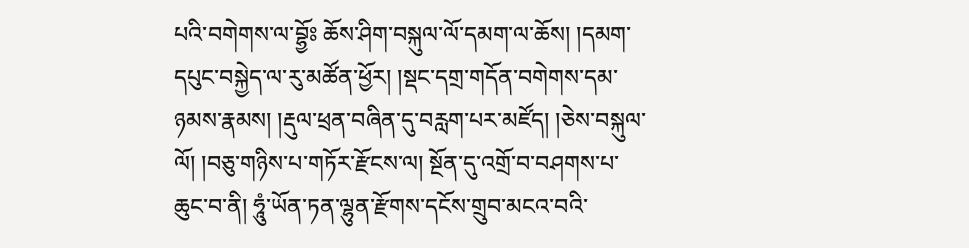པའི་བགེགས་ལ་བྷྱོཿ ཆོས་ཤིག་བསྐུལ་ལོ་དམག་ལ་ཆོས། །དམག་དཔུང་བསྐྱེད་ལ་རུ་མཚོན་ཕྱོར། །སྡང་དགྲ་གདོན་བགེགས་དམ་ཉམས་རྣམས། །རྡུལ་ཕྲན་བཞིན་དུ་བརླག་པར་མཛོད། །ཅེས་བསྐུལ་ལོ། །བཅུ་གཉིས་པ་གཏོར་རྫོངས་ལ། སྔོན་དུ་འགྲོ་བ་བཤགས་པ་ཆུང་བ་ནི། ཧཱུཾ་ཡོན་ཏན་ལྷུན་རྫོགས་དངོས་གྲུབ་མངའ་བའི་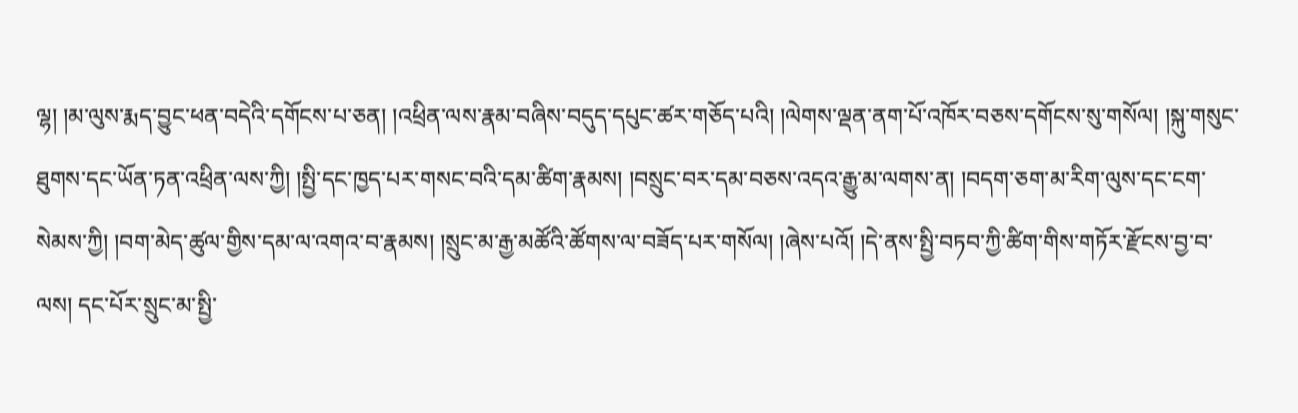ལྷ། །མ་ལུས་རྨད་བྱུང་ཕན་བདེའི་དགོངས་པ་ཅན། །འཕྲིན་ལས་རྣམ་བཞིས་བདུད་དཔུང་ཚར་གཅོད་པའི། །ལེགས་ལྡན་ནག་པོ་འཁོར་བཅས་དགོངས་སུ་གསོལ། །སྐུ་གསུང་ཐུགས་དང་ཡོན་ཏན་འཕྲིན་ལས་ཀྱི། །སྤྱི་དང་ཁྱད་པར་གསང་བའི་དམ་ཚིག་རྣམས། །བསྲུང་བར་དམ་བཅས་འདའ་རྒྱུ་མ་ལགས་ན། །བདག་ཅག་མ་རིག་ལུས་དང་ངག་སེམས་ཀྱི། །བག་མེད་ཚུལ་གྱིས་དམ་ལ་འགའ་བ་རྣམས། །སྲུང་མ་རྒྱ་མཚོའི་ཚོགས་ལ་བཟོད་པར་གསོལ། །ཞེས་པའོ། །དེ་ནས་སྤྱི་བཏབ་ཀྱི་ཚིག་གིས་གཏོར་རྫོངས་བྱ་བ་ལས། དང་པོར་སྲུང་མ་སྤྱི་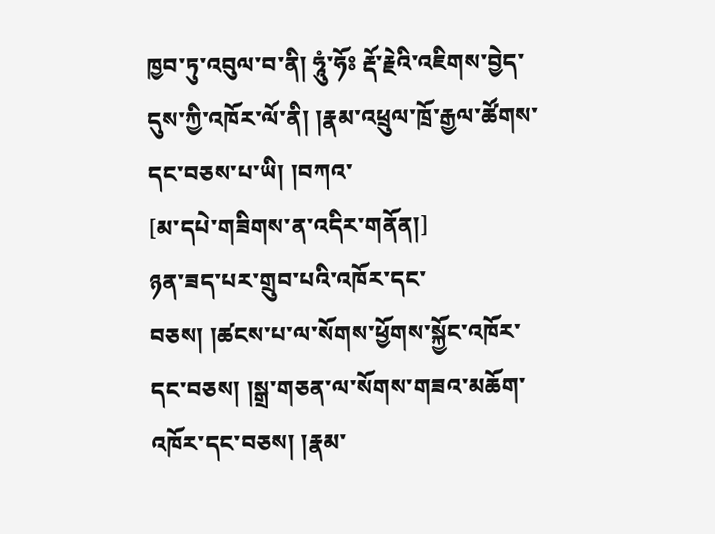ཁྱབ་ཏུ་འབུལ་བ་ནི། ཧཱུཾ་ཧོཿ རྡོ་རྗེའི་འཇིགས་བྱེད་དུས་ཀྱི་འཁོར་ལོ་ནི། །རྣམ་འཕྲུལ་ཁྲོ་རྒྱལ་ཚོགས་དང་བཅས་པ་ཡི། །བཀའ་
[མ་དཔེ་གཟིགས་ན་འདིར་གནོན།]
ཉན་ཟད་པར་གྲུབ་པའི་འཁོར་དང་བཅས། །ཚངས་པ་ལ་སོགས་ཕྱོགས་སྐྱོང་འཁོར་དང་བཅས། །སྒྲ་གཅན་ལ་སོགས་གཟའ་མཆོག་འཁོར་དང་བཅས། །རྣམ་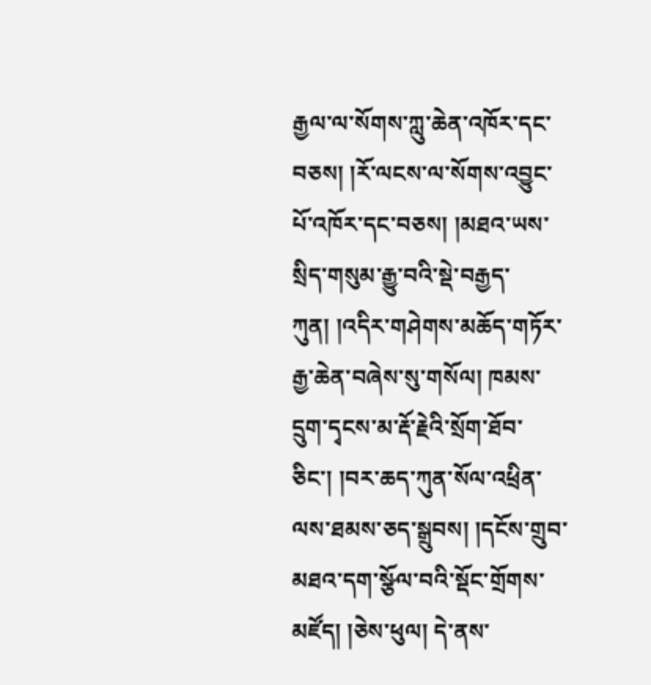རྒྱལ་ལ་སོགས་ཀླུ་ཆེན་འཁོར་དང་བཅས། །རོ་ལངས་ལ་སོགས་འབྱུང་པོ་འཁོར་དང་བཅས། །མཐའ་ཡས་སྲིད་གསུམ་རྒྱུ་བའི་སྡེ་བརྒྱད་ཀུན། །འདིར་གཤེགས་མཆོད་གཏོར་རྒྱ་ཆེན་བཞེས་སུ་གསོལ། ཁམས་དྲུག་དྭངས་མ་རྡོ་རྗེའི་སྲོག་ཐོབ་ཅིང་། །བར་ཆད་ཀུན་སོལ་འཕྲིན་ལས་ཐམས་ཅད་སྒྲུབས། །དངོས་གྲུབ་མཐའ་དག་སྩོལ་བའི་སྡོང་གྲོགས་མཛོད། །ཅེས་ཕུལ། དེ་ནས་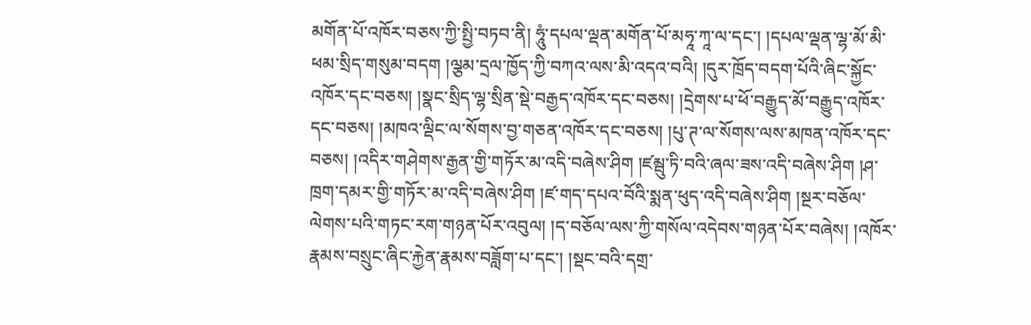མགོན་པོ་འཁོར་བཅས་ཀྱི་སྤྱི་བཏབ་ནི། ཧཱུཾ་དཔལ་ལྡན་མགོན་པོ་མཧཱ་ཀཱ་ལ་དང་། །དཔལ་ལྡན་ལྷ་མོ་མི་ཕམ་སྲིད་གསུམ་བདག །ལྕམ་དྲལ་ཁྱོད་ཀྱི་བཀའ་ལས་མི་འདའ་བའི། །དུར་ཁྲོད་བདག་པོའི་ཞིང་སྐྱོང་འཁོར་དང་བཅས། །སྣང་སྲིད་ལྷ་སྲིན་སྡེ་བརྒྱད་འཁོར་དང་བཅས། །དྲེགས་པ་ཕོ་བརྒྱུད་མོ་བརྒྱུད་འཁོར་དང་བཅས། །མཁའ་ལྡིང་ལ་སོགས་བྱ་གཅན་འཁོར་དང་བཅས། །པུ་ཊ་ལ་སོགས་ལས་མཁན་འཁོར་དང་བཅས། །འདིར་གཤེགས་རྒྱན་གྱི་གཏོར་མ་འདི་བཞེས་ཤིག །ཛམྦུ་ཏི་བའི་ཞལ་ཟས་འདི་བཞེས་ཤིག །ཤ་ཁྲག་དམར་གྱི་གཏོར་མ་འདི་བཞེས་ཤིག །ཛ་གད་དཔའ་བོའི་སྨན་ཕུད་འདི་བཞེས་ཤིག །སྔར་བཅོལ་ལེགས་པའི་གཏང་རག་གཉན་པོར་འབུལ། །ད་བཅོལ་ལས་ཀྱི་གསོལ་འདེབས་གཉན་པོར་བཞེས། །འཁོར་རྣམས་བསྲུང་ཞིང་རྐྱེན་རྣམས་བཟློག་པ་དང་། །སྡང་བའི་དགྲ་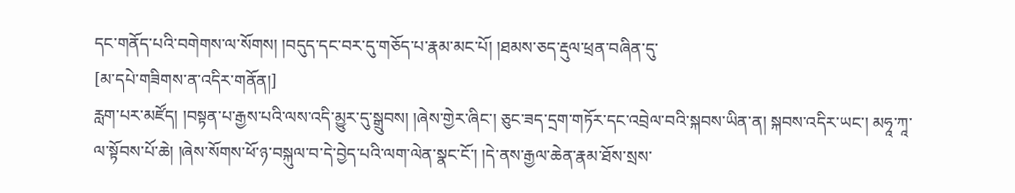དང་གནོད་པའི་བགེགས་ལ་སོགས། །བདུད་དང་བར་དུ་གཅོད་པ་རྣམ་མང་པོ། །ཐམས་ཅད་རྡུལ་ཕྲན་བཞིན་དུ་
[མ་དཔེ་གཟིགས་ན་འདིར་གནོན།]
རླག་པར་མཛོད། །བསྟན་པ་རྒྱས་པའི་ལས་འདི་མྱུར་དུ་སྒྲུབས། །ཞེས་གྱེར་ཞིང་། ཅུང་ཟད་དྲག་གཏོར་དང་འབྲེལ་བའི་སྐབས་ཡིན་ན། སྐབས་འདིར་ཡང་། མཧཱ་ཀཱ་ལ་སྟོབས་པོ་ཆེ། །ཞེས་སོགས་ཕོ་ཉ་བསྐུལ་བ་དེ་བྱེད་པའི་ལག་ལེན་སྣང་ངོ་། །དེ་ནས་རྒྱལ་ཆེན་རྣམ་ཐོས་སྲས་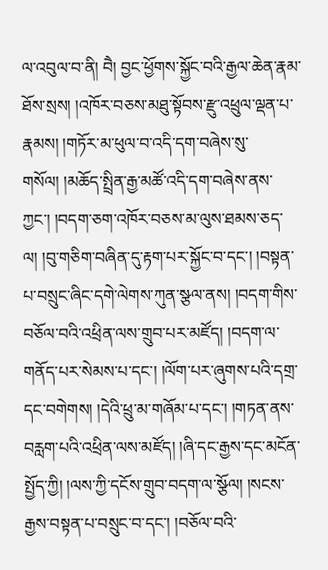ལ་འབུལ་བ་ནི། བཻ། བྱང་ཕྱོགས་སྐྱོང་བའི་རྒྱལ་ཆེན་རྣམ་ཐོས་སྲས། །འཁོར་བཅས་མཐུ་སྟོབས་རྫུ་འཕྲུལ་ལྡན་པ་རྣམས། །གཏོར་མ་ཕུལ་བ་འདི་དག་བཞེས་སུ་གསོལ། །མཆོད་སྤྲིན་རྒྱ་མཚོ་འདི་དག་བཞེས་ནས་ཀྱང་། །བདག་ཅག་འཁོར་བཅས་མ་ལུས་ཐམས་ཅད་ལ། །བུ་གཅིག་བཞིན་དུ་རྟག་པར་སྐྱོང་བ་དང་། །བསྟན་པ་བསྲུང་ཞིང་དགེ་ལེགས་ཀུན་སྩལ་ནས། །བདག་གིས་བཅོལ་བའི་འཕྲིན་ལས་གྲུབ་པར་མཛོད། །བདག་ལ་གནོད་པར་སེམས་པ་དང་། །ལོག་པར་ཞུགས་པའི་དགྲ་དང་བགེགས། །དེའི་ཕྲུ་མ་གཞོམ་པ་དང་། །གཏན་ནས་བརླག་པའི་འཕྲིན་ལས་མཛོད། །ཞི་དང་རྒྱས་དང་མངོན་སྤྱོད་ཀྱི། །ལས་ཀྱི་དངོས་གྲུབ་བདག་ལ་སྩོལ། །སངས་རྒྱས་བསྟན་པ་བསྲུང་བ་དང་། །བཅོལ་བའི་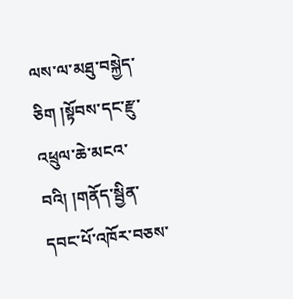ལས་ལ་མཐུ་བསྐྱེད་ཅིག །སྟོབས་དང་རྫུ་འཕྲུལ་ཆེ་མངའ་བའི། །གནོད་སྦྱིན་དབང་པོ་འཁོར་བཅས་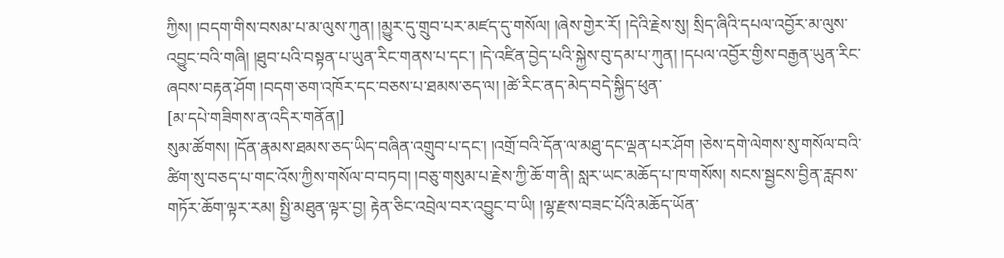ཀྱིས། །བདག་གིས་བསམ་པ་མ་ལུས་ཀུན། །མྱུར་དུ་གྲུབ་པར་མཛད་དུ་གསོལ། །ཞེས་གྱེར་རོ། །དེའི་རྗེས་སུ། སྲིད་ཞིའི་དཔལ་འབྱོར་མ་ལུས་འབྱུང་བའི་གཞི། །ཐུབ་པའི་བསྟན་པ་ཡུན་རིང་གནས་པ་དང་། །དེ་འཛིན་བྱེད་པའི་སྐྱེས་བུ་དམ་པ་ཀུན། །དཔལ་འབྱོར་གྱིས་བརྒྱན་ཡུན་རིང་ཞབས་བརྟན་ཤོག །བདག་ཅག་འཁོར་དང་བཅས་པ་ཐམས་ཅད་ལ། །ཚེ་རིང་ནད་མེད་བདེ་སྐྱིད་ཕུན་
[མ་དཔེ་གཟིགས་ན་འདིར་གནོན།]
སུམ་ཚོགས། །དོན་རྣམས་ཐམས་ཅད་ཡིད་བཞིན་འགྲུབ་པ་དང་། །འགྲོ་བའི་དོན་ལ་མཐུ་དང་ལྡན་པར་ཤོག །ཅེས་དགེ་ལེགས་སུ་གསོལ་བའི་ཚིག་སུ་བཅད་པ་གང་འོས་ཀྱིས་གསོལ་བ་བཏབ། །བཅུ་གསུམ་པ་རྗེས་ཀྱི་ཆོ་ག་ནི། སླར་ཡང་མཆོད་པ་ཁ་གསོས། སངས་སྦྱངས་བྱིན་རླབས་གཏོར་ཆོག་ལྟར་རམ། སྤྱི་མཐུན་ལྟར་བྱ། རྟེན་ཅིང་འབྲེལ་བར་འབྱུང་བ་ཡི། །ལྷ་རྫས་བཟང་པོའི་མཆོད་ཡོན་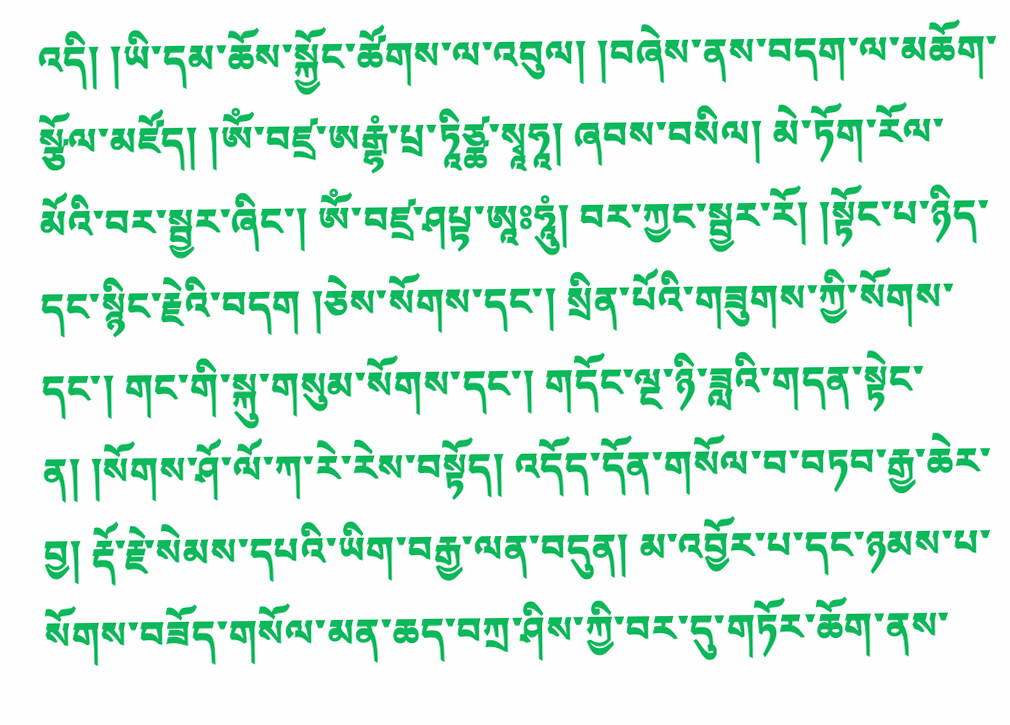འདི། །ཡི་དམ་ཆོས་སྐྱོང་ཚོགས་ལ་འབུལ། །བཞེས་ནས་བདག་ལ་མཆོག་སྩོལ་མཛོད། །ཨོཾ་བཛྲ་ཨརྒྷཾ་པྲ་ཏཱིཙྪ་སྭཱཧཱ། ཞབས་བསིལ། མེ་ཏོག་རོལ་མོའི་བར་སྦྱར་ཞིང་། ཨོཾ་བཛྲ་ཤཔྟ་ཨཱཿཧཱུཾ། བར་ཀྱང་སྦྱར་རོ། །སྟོང་པ་ཉིད་དང་སྙིང་རྗེའི་བདག །ཅེས་སོགས་དང་། སྲིན་པོའི་གཟུགས་ཀྱི་སོགས་དང་། གང་གི་སྐུ་གསུམ་སོགས་དང་། གདོང་ལྔ་ཉི་ཟླའི་གདན་སྟེང་ན། །སོགས་ཤོ་ལོ་ཀ་རེ་རེས་བསྟོད། འདོད་དོན་གསོལ་བ་བཏབ་རྒྱ་ཆེར་བྱ། རྡོ་རྗེ་སེམས་དཔའི་ཡིག་བརྒྱ་ལན་བདུན། མ་འབྱོར་པ་དང་ཉམས་པ་སོགས་བཟོད་གསོལ་མན་ཆད་བཀྲ་ཤིས་ཀྱི་བར་དུ་གཏོར་ཆོག་ནས་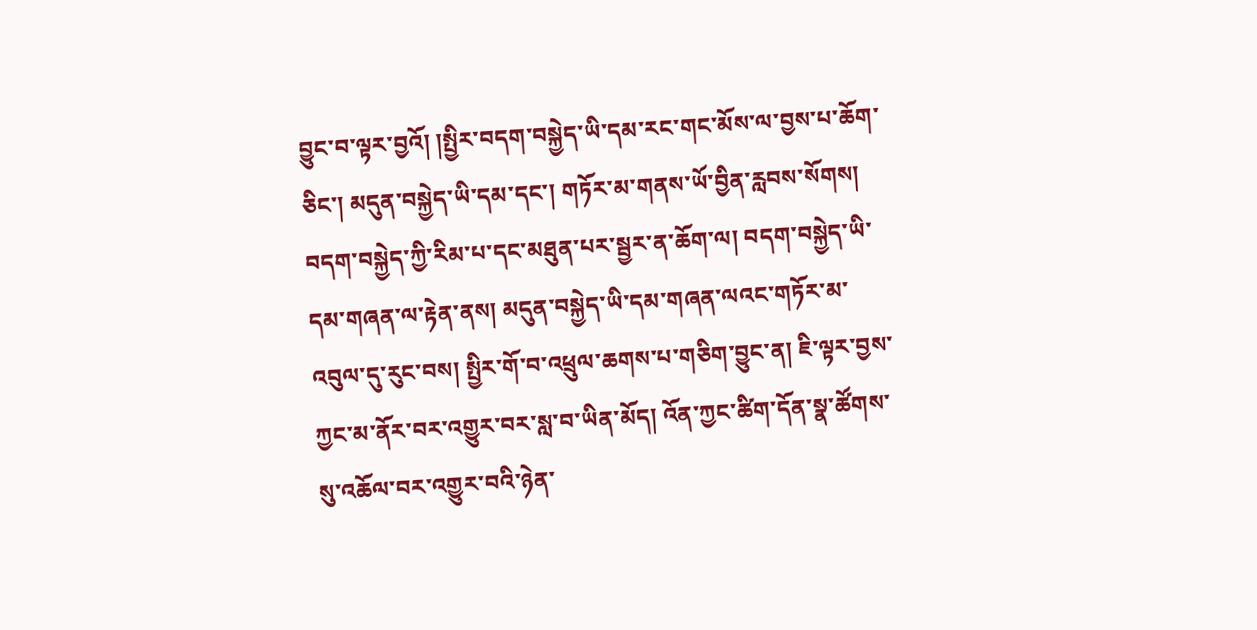བྱུང་བ་ལྟར་བྱའོ། །སྤྱིར་བདག་བསྐྱེད་ཡི་དམ་རང་གང་མོས་ལ་བྱས་པ་ཆོག་ཅིང་། མདུན་བསྐྱེད་ཡི་དམ་དང་། གཏོར་མ་གནས་ཡོ་བྱིན་རླབས་སོགས། བདག་བསྐྱེད་ཀྱི་རིམ་པ་དང་མཐུན་པར་སྦྱར་ན་ཆོག་ལ། བདག་བསྐྱེད་ཡི་དམ་གཞན་ལ་རྟེན་ནས། མདུན་བསྐྱེད་ཡི་དམ་གཞན་ལའང་གཏོར་མ་འབུལ་དུ་རུང་བས། སྤྱིར་གོ་བ་འཕྲུལ་ཆགས་པ་གཅིག་བྱུང་ན། ཇི་ལྟར་བྱས་ཀྱང་མ་ནོར་བར་འགྱུར་བར་སླ་བ་ཡིན་མོད། འོན་ཀྱང་ཚིག་དོན་སྣ་ཚོགས་སུ་འཆོལ་བར་འགྱུར་བའི་ཉེན་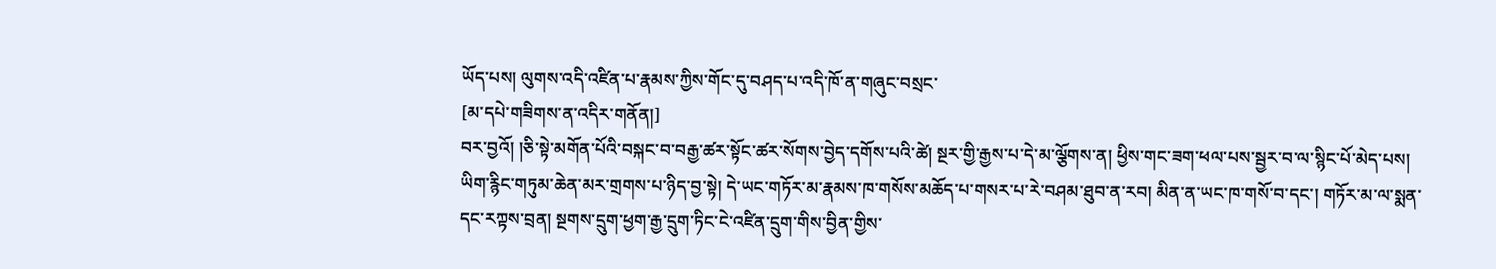ཡོད་པས། ལུགས་འདི་འཛིན་པ་རྣམས་ཀྱིས་གོང་དུ་བཤད་པ་འདི་ཁོ་ན་གཞུང་བསྲང་
[མ་དཔེ་གཟིགས་ན་འདིར་གནོན།]
བར་བྱའོ། །ཅི་སྟེ་མགོན་པོའི་བསྐང་བ་བརྒྱ་ཚར་སྟོང་ཚར་སོགས་བྱེད་དགོས་པའི་ཚེ། སྔར་གྱི་རྒྱས་པ་དེ་མ་ལྕོགས་ན། ཕྱིས་གང་ཟག་ཕལ་པས་སྦྱར་བ་ལ་སྙིང་པོ་མེད་པས། ཡིག་རྙིང་གཏུམ་ཆེན་མར་གྲགས་པ་ཉིད་བྱ་སྟེ། དེ་ཡང་གཏོར་མ་རྣམས་ཁ་གསོས་མཆོད་པ་གསར་པ་རེ་བཤམ་ཐུབ་ན་རབ། མིན་ན་ཡང་ཁ་གསོ་བ་དང་། གཏོར་མ་ལ་སྨན་དང་རཀྟས་བྲན། སྔགས་དྲུག་ཕྱག་རྒྱ་དྲུག་ཏིང་ངེ་འཛིན་དྲུག་གིས་བྱིན་གྱིས་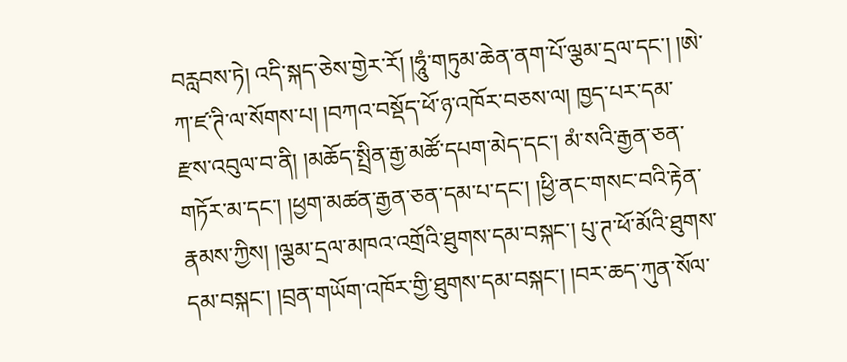བརླབས་ཏེ། འདི་སྐད་ཅེས་གྱེར་རོ། །ཧཱུཾ་གཏུམ་ཆེན་ནག་པོ་ལྕམ་དྲལ་དང་། །ཨེ་ཀ་ཛ་ཊི་ལ་སོགས་པ། །བཀའ་བསྡོད་ཕོ་ཉ་འཁོར་བཅས་ལ། ཁྱད་པར་དམ་རྫས་འབུལ་བ་ནི། །མཆོད་སྤྲིན་རྒྱ་མཚོ་དཔག་མེད་དང་། མཾ་སའི་རྒྱན་ཅན་གཏོར་མ་དང་། །ཕྱག་མཚན་རྒྱན་ཅན་དམ་པ་དང་། །ཕྱི་ནང་གསང་བའི་རྟེན་རྣམས་ཀྱིས། །ལྕམ་དྲལ་མཁའ་འགྲོའི་ཐུགས་དམ་བསྐང་། པུ་ཊ་ཕོ་མོའི་ཐུགས་དམ་བསྐང་། །བྲན་གཡོག་འཁོར་གྱི་ཐུགས་དམ་བསྐང་། །བར་ཆད་ཀུན་སོལ་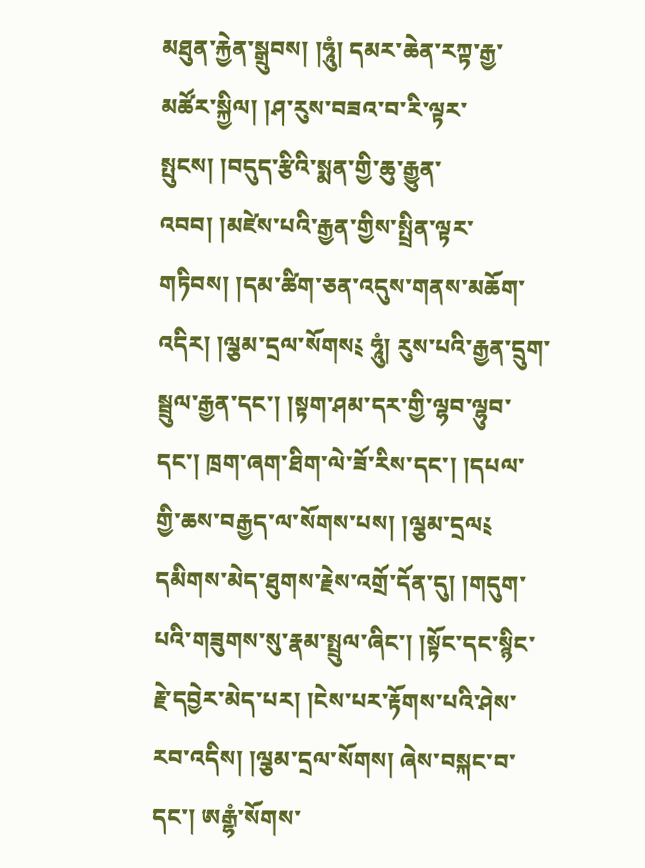མཐུན་རྐྱེན་སྒྲུབས། །ཧཱུཾ། དམར་ཆེན་རཀྟ་རྒྱ་མཚོར་སྐྱིལ། །ཤ་རུས་བཟའ་བ་རི་ལྟར་སྤུངས། །བདུད་རྩིའི་སྨན་གྱི་ཆུ་རྒྱུན་འབབ། །མཛེས་པའི་རྒྱན་གྱིས་སྤྲིན་ལྟར་གཏིབས། །དམ་ཚིག་ཅན་འདུས་གནས་མཆོག་འདིར། །ལྕམ་དྲལ་སོགས༴ ཧཱུཾ། རུས་པའི་རྒྱན་དྲུག་སྦྲུལ་རྒྱན་དང་། །སྟག་ཤམ་དར་གྱི་ལྷབ་ལྷུབ་དང་། ཁྲག་ཞག་ཐིག་ལེ་ཟོ་རིས་དང་། །དཔལ་གྱི་ཆས་བརྒྱད་ལ་སོགས་པས། །ལྕམ་དྲལ༴ དམིགས་མེད་ཐུགས་རྗེས་འགྲོ་དོན་དུ། །གདུག་པའི་གཟུགས་སུ་རྣམ་སྤྲུལ་ཞིང་། །སྟོང་དང་སྙིང་རྗེ་དབྱེར་མེད་པར། །ངེས་པར་རྟོགས་པའི་ཤེས་རབ་འདིས། །ལྕམ་དྲལ་སོགས། ཞེས་བསྐང་བ་དང་། ཨརྒྷཾ་སོགས་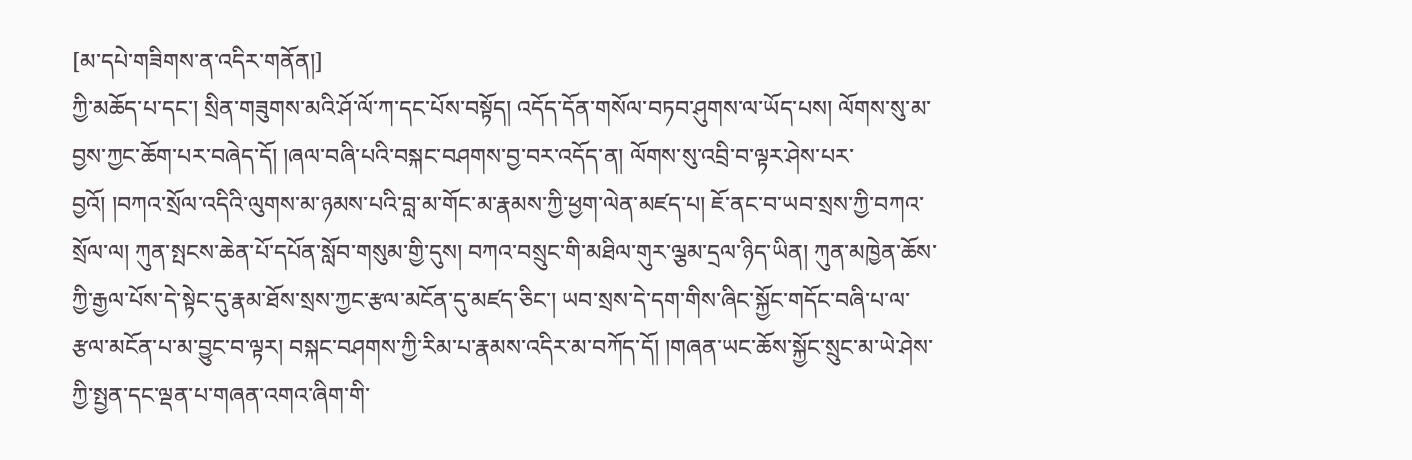[མ་དཔེ་གཟིགས་ན་འདིར་གནོན།]
ཀྱི་མཆོད་པ་དང་། སྲིན་གཟུགས་མའི་ཤོ་ལོ་ཀ་དང་པོས་བསྟོད། འདོད་དོན་གསོལ་བཏབ་ཤུགས་ལ་ཡོད་པས། ལོགས་སུ་མ་བྱས་ཀྱང་ཆོག་པར་བཞེད་དོ། །ཞལ་བཞི་པའི་བསྐང་བཤགས་བྱ་བར་འདོད་ན། ལོགས་སུ་འབྲི་བ་ལྟར་ཤེས་པར་བྱའོ། །བཀའ་སྲོལ་འདིའི་ལུགས་མ་ཉམས་པའི་བླ་མ་གོང་མ་རྣམས་ཀྱི་ཕྱག་ལེན་མཛད་པ། ཇོ་ནང་བ་ཡབ་སྲས་ཀྱི་བཀའ་སྲོལ་ལ། ཀུན་སྤངས་ཆེན་པོ་དཔོན་སློབ་གསུམ་གྱི་དུས། བཀའ་བསྲུང་གི་མཐིལ་གུར་ལྕམ་དྲལ་ཉིད་ཡིན། ཀུན་མཁྱེན་ཆོས་ཀྱི་རྒྱལ་པོས་དེ་སྟེང་དུ་རྣམ་ཐོས་སྲས་ཀྱང་རྩལ་མངོན་དུ་མཛད་ཅིང་། ཡབ་སྲས་དེ་དག་གིས་ཞིང་སྐྱོང་གདོང་བཞི་པ་ལ་རྩལ་མངོན་པ་མ་བྱུང་བ་ལྟར། བསྐང་བཤགས་ཀྱི་རིམ་པ་རྣམས་འདིར་མ་བཀོད་དོ། །གཞན་ཡང་ཆོས་སྐྱོང་སྲུང་མ་ཡེ་ཤེས་ཀྱི་སྤྱན་དང་ལྡན་པ་གཞན་འགའ་ཞིག་གི་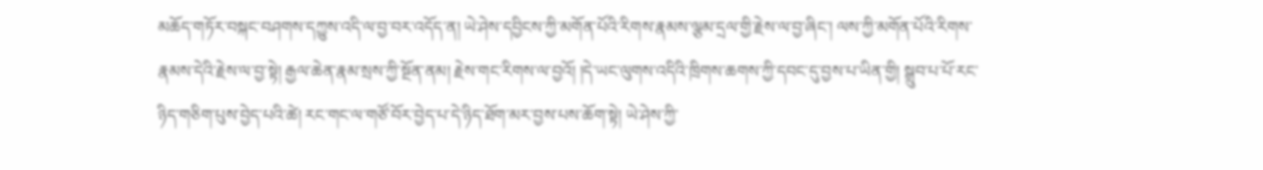མཆོད་གཏོར་བསྐང་བཤགས་དཀྱུས་འདི་ལ་བྱ་བར་འདོད་ན། ཡེ་ཤེས་དབྱིངས་ཀྱི་མགོན་པོའི་རིགས་རྣམས་ལྕམ་དྲལ་གྱི་རྗེས་ལ་བྱ་ཞིང་། ལས་ཀྱི་མགོན་པོའི་རིགས་རྣམས་དེའི་རྗེས་ལ་བྱ་སྟེ། རྒྱལ་ཆེན་རྣམ་སྲས་ཀྱི་སྔོན་ནམ། རྗེས་གང་རིགས་ལ་བྱའོ། །དེ་ཡང་ལུགས་འདིའི་ཁྲིགས་ཆགས་ཀྱི་དབང་དུ་བྱས་པ་ཡིན་གྱི། སྒྲུབ་པ་པོ་རང་ཉིད་གཅིག་པུས་བྱེད་པའི་ཚེ། རང་གང་ལ་གཙོ་བོར་བྱེད་པ་དེ་ཉིད་ཐོག་མར་བྱས་པས་ཆོག་སྟེ། ཡེ་ཤེས་ཀྱི་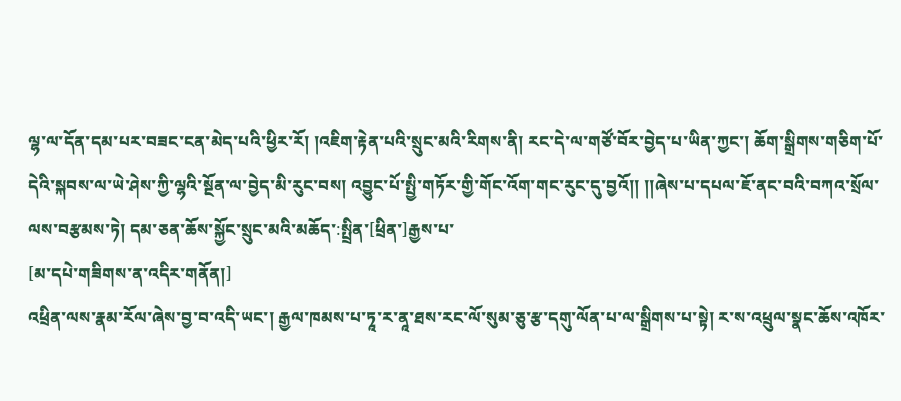ལྷ་ལ་དོན་དམ་པར་བཟང་ངན་མེད་པའི་ཕྱིར་རོ། །འཇིག་རྟེན་པའི་སྲུང་མའི་རིགས་ནི། རང་དེ་ལ་གཙོ་བོར་བྱེད་པ་ཡིན་ཀྱང་། ཆོག་སྒྲིགས་གཅིག་པོ་དེའི་སྐབས་ལ་ཡེ་ཤེས་ཀྱི་ལྷའི་སྔོན་ལ་བྱེད་མི་རུང་བས། འབྱུང་པོ་སྤྱི་གཏོར་གྱི་གོང་འོག་གང་རུང་དུ་བྱའོ།། །།ཞེས་པ་དཔལ་ཇོ་ནང་བའི་བཀའ་སྲོལ་ལས་བརྩམས་ཏེ། དམ་ཅན་ཆོས་སྐྱོང་སྲུང་མའི་མཆོད་:སྤྲིན་[ཕྲིན་]རྒྱས་པ་
[མ་དཔེ་གཟིགས་ན་འདིར་གནོན།]
འཕྲིན་ལས་རྣམ་རོལ་ཞེས་བྱ་བ་འདི་ཡང་། རྒྱལ་ཁམས་པ་ཏཱ་ར་ནཱ་ཐས་རང་ལོ་སུམ་ཅུ་རྩ་དགུ་ལོན་པ་ལ་སྒྲིགས་པ་སྟེ། ར་ས་འཕྲུལ་སྣང་ཆོས་འཁོར་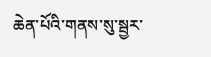ཆེན་པོའི་གནས་སུ་སྦྱར་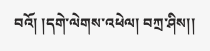བའོ། །དགེ་ལེགས་འཕེལ། བཀྲ་ཤིས།།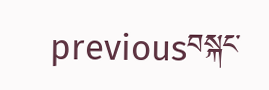previousབསྐང་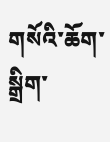གསོའི་ཆོག་སྒྲིག་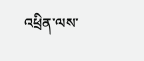འཕྲིན་ལས་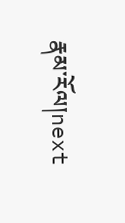རྣམ་རོལ།next